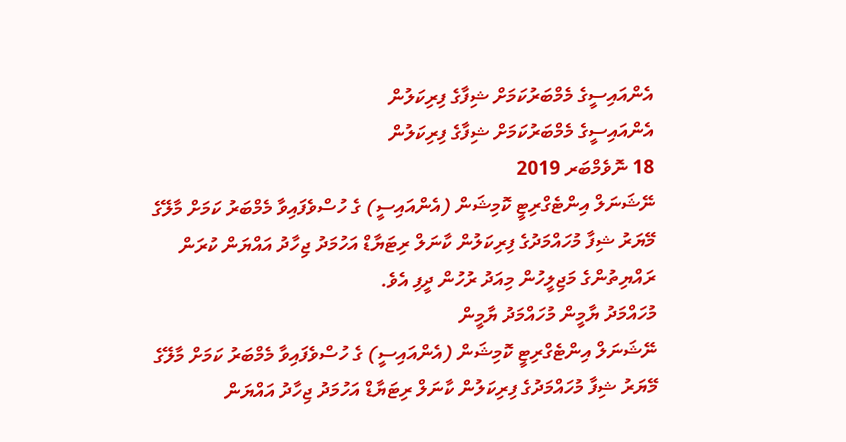އެންއައިސީގެ މެމްބަރުކަމަށް ޝިފާގެ ފިރިކަލުން
އެންއައިސީގެ މެމްބަރުކަމަށް ޝިފާގެ ފިރިކަލުން
18 ނޮވެމްބަރ 2019
ނޭޝަނަލް އިންޓެގްރިޓީ ކޮމިޝަން (އެންއައިސީ) ގެ ހުސްވެފައިވާ މެމްބަރު ކަމަށް މާލޭގެ މޭޔަރު ޝިފާ މުހައްމަދުގެ ފިރިކަލުން ކާނަލް ރިޓަޔާޑް އަހުމަދު ޖިހާދު އައްޔަން ކުރަން ރައްޔިތުންގެ މަޖިލީހުން މިއަދު ރުހުން ދީފި އެވެ.
މުހައްމަދު ޔާމީން މުހައްމަދު ޔާމީން
ނޭޝަނަލް އިންޓެގްރިޓީ ކޮމިޝަން (އެންއައިސީ) ގެ ހުސްވެފައިވާ މެމްބަރު ކަމަށް މާލޭގެ މޭޔަރު ޝިފާ މުހައްމަދުގެ ފިރިކަލުން ކާނަލް ރިޓަޔާޑް އަހުމަދު ޖިހާދު އައްޔަން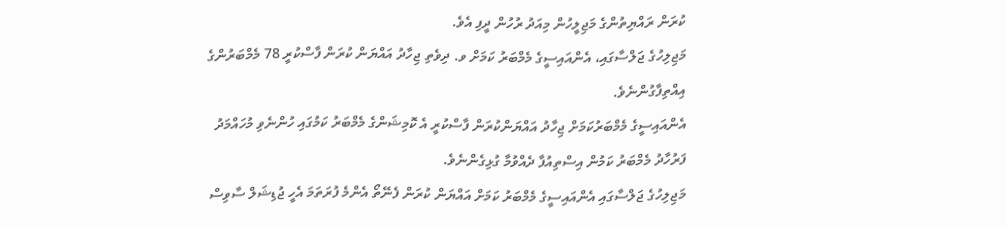ކުރަން ރައްޔިތުންގެ މަޖިލީހުން މިއަދު ރުހުން ދީފި އެވެ.
މަޖިލިހުގެ ޖަލްސާގައި، އެންއައިސީގެ މެމްބަރު ކަމަށް ވ. ދިވެތި ޖިހާދު އައްޔަން ކުރަން ފާސްކުރީ 78 މެމްބަރުންގެ އިއްތިފާގުންނެވެ.
އެންއައިސީގެ މެމްބަރުކަމަށް ޖިހާދު އައްޔަންކުރަން ފާސްކުރީ އެ ކޮމިޝަންގެ މެމްބަރު ކަމުގައި ހުންނެވި މުހައްމަދު ފަރުހާދު މެމްބަރު ކަމުން އިސްތިއުފާ ދެއްވުމާ ގުޅިގެންނެވެ.
މަޖިލިހުގެ ޖަލްސާގައި އެންއައިސީގެ މެމްބަރު ކަމަށް އައްޔަން ކުރަން ފެނޭތޯ އެންމެ ފުރަތަމަ އެހީ ޖުޑިޝަލް ސާވިސް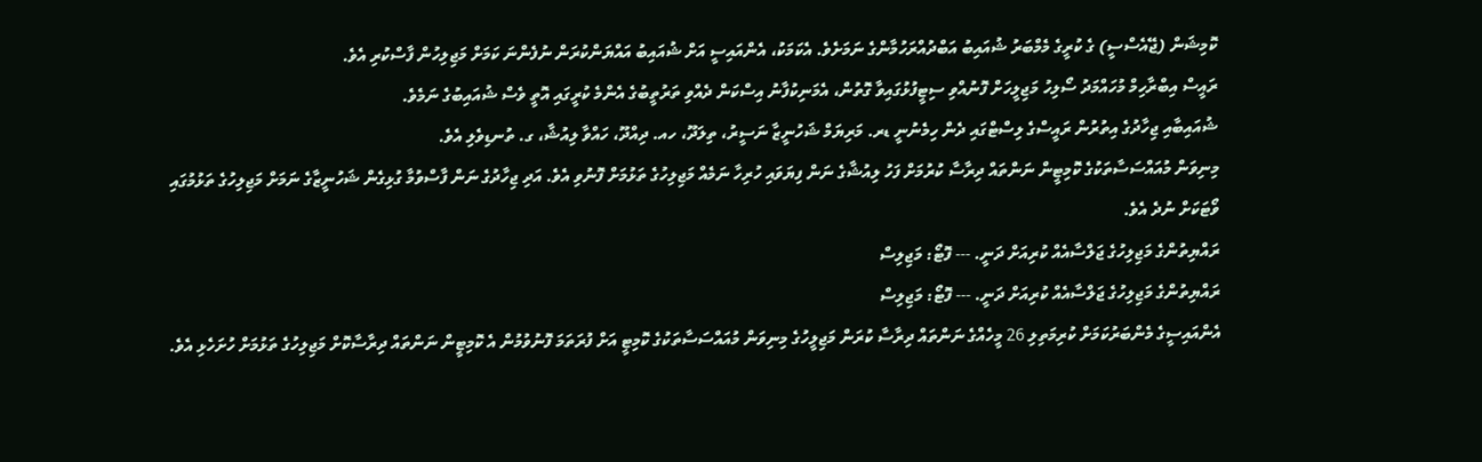ކޮމިޝަން (ޖޭއެސްސީ) ގެ ކުރީގެ މެމްބަރު ޝުއައިބު އަބްދުއްރަހުމާންގެ ނަމަށެވެ. އެކަމަކު، އެންއައިސީ އަށް ޝުއައިބު އައްޔަންކުރަން ނުފެންނަ ކަމަށް މަޖިލިހުން ފާސްކުރި އެވެ.
ރައީސް އިބްރާހިމް މުހައްމަދު ސޯލިހު މަޖިލީހަށް ފޮނުއްވި ސިޓީފުޅުގައިވާ ގޮތުން، އެމަނިކުފާނު އިސްކަން ދެއްވި ތަރުތީބުގެ އެންމެ ކުރީގައި އޮތީ ވެސް ޝުއައިބުގެ ނަމެވެ.
ޝުއައިބާއި ޖިހާދުގެ އިތުރުން ރައީސްގެ ލިސްޓްގައި ދެން ހިމެނުނީ ޑރ. މަރިޔަމް ޝަހުނީޒާ ނަސީރު، ތިލަދޫ، ހއ. ދިއްދޫ، ހައްވާ ލިއުޝާ، ގ. ތުނޑިވެލި އެވެ.
މިނިވަން މުއައްސަސާތަކުގެ ކޮމިޓީން ނަންތައް ދިރާސާ ކުރުމަށް ފަހު ލިއުޝާގެ ނަން ފިޔަވައި ހުރިހާ ނަމެއް މަޖިލިހުގެ ތަޅުމަށް ފޮނުވި އެވެ. އަދި ޖިހާދުގެ ނަން ފާސްވުމާ ގުޅިގެން ޝަހުނީޒާގެ ނަމަށް މަޖިލިހުގެ ތަޅުމުގައި ވޯޓަކަށް ނުދެ އެވެ.
ރައްޔިތުންގެ މަޖިލިހުގެ ޖަލްސާއެއް ކުރިއަށް ދަނީ. --- ފޮޓޯ: މަޖިލިސް
ރައްޔިތުންގެ މަޖިލިހުގެ ޖަލްސާއެއް ކުރިއަށް ދަނީ. --- ފޮޓޯ: މަޖިލިސް
އެންއައިސީގެ މެންބަރުކަމަށް ކުރިމަތިލި 26 މީހެއްގެ ނަންތައް ދިރާސާ ކުރަން މަޖިލީހުގެ މިނިވަން މުއައްސަސާތަކުގެ ކޮމިޓީ އަށް ފުރަތަމަ ފޮނުވުމުން އެ ކޮމިޓީން ނަންތައް ދިރާސާކޮށް މަޖިލިހުގެ ތަޅުމަށް ހުށަހެޅި އެވެ.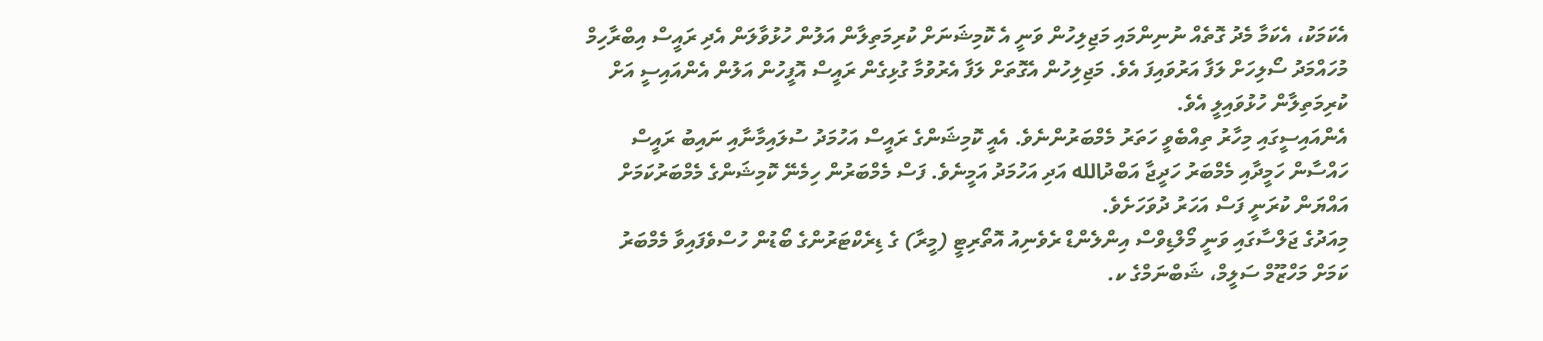އެކަމަކު، އެކަމާ މެދު ގޮތެއް ނުނިންމައި މަޖިލިހުން ވަނީ އެ ކޮމިޝަނަށް ކުރިމަތިލާން އަލުން ހުޅުވާލަން އެދި ރައީސް އިބްރާހިމް މުހައްމަދު ސޯލިހަށް ލަފާ އަރުވައިފަ އެވެ. މަޖިލިހުން އެގޮތަށް ލަފާ އެރުވުމާ ގުޅިގެން ރައީސް އޮފީހުން އަލުން އެންއައިސީ އަށް ކުރިމަތިލާން ހުޅުވައިލީ އެވެ.
އެންއައިސީގައި މިހާރު ތިއްބެވީ ހަތަރު މެމްބަރުންނެވެ. އެއީ ކޮމިޝަންގެ ރައީސް އަހުމަދު ސުލައިމާނާއި ނައިބު ރައީސް ހައްސާން ހަމީދާއި މެމްބަރު ހަދީޖާ އަބްދުالله އަދި އަހުމަދު އަމީނެވެ. ފަސް މެމްބަރުން ހިމެނޭ ކޮމިޝަންގެ މެމްބަރުކަމަށް އައްޔަން ކުރަނީ ފަސް އަހަރު ދުވަހަށެވެ.
މިއަދުގެ ޖަލްސާގައި ވަނީ މޯލްޑިވްސް އިންލެންޑް ރެވެނިއު އޮތޯރިޓީ (މީރާ) ގެ ޑިރެކްޓަރުންގެ ބޯޑުން ހުސްވެފައިވާ މެމްބަރު ކަމަށް މަހްޒޫމް ސަލީމް، ޝަބްނަމްގެ ކ.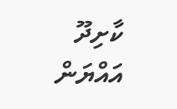ކާށިދޫ އައްޔަން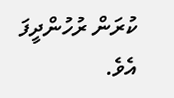ކުރަން ރުހުންދީފަ އެވެ.